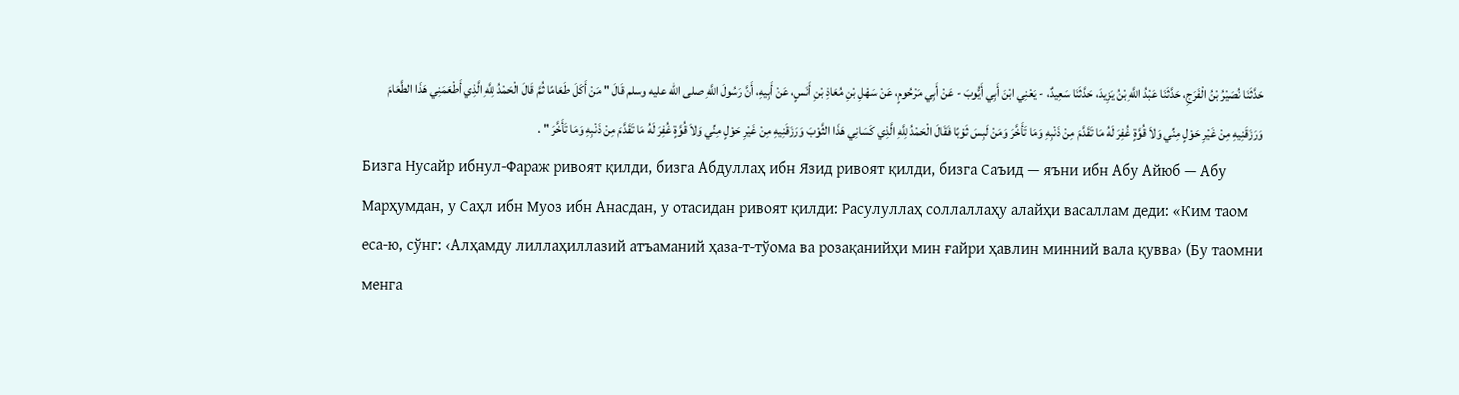حَدَّثَنَا نُصَيْرُ بْنُ الْفَرَجِ، حَدَّثَنَا عَبْدُ اللَّهِ بْنُ يَزِيدَ، حَدَّثَنَا سَعِيدٌ، - يَعْنِي ابْنَ أَبِي أَيُّوبَ - عَنْ أَبِي مَرْحُومٍ، عَنْ سَهْلِ بْنِ مُعَاذِ بْنِ أَنَسٍ، عَنْ أَبِيهِ، أَنَّ رَسُولَ اللَّهِ صلى الله عليه وسلم قَالَ " مَنْ أَكَلَ طَعَامًا ثُمَّ قَالَ الْحَمْدُ لِلَّهِ الَّذِي أَطْعَمَنِي هَذَا الطَّعَامَ وَرَزَقَنِيهِ مِنْ غَيْرِ حَوْلٍ مِنِّي وَلاَ قُوَّةٍ غُفِرَ لَهُ مَا تَقَدَّمَ مِنْ ذَنْبِهِ وَمَا تَأَخَّرَ وَمَنْ لَبِسَ ثَوْبًا فَقَالَ الْحَمْدُ لِلَّهِ الَّذِي كَسَانِي هَذَا الثَّوْبَ وَرَزَقَنِيهِ مِنْ غَيْرِ حَوْلٍ مِنِّي وَلاَ قُوَّةٍ غُفِرَ لَهُ مَا تَقَدَّمَ مِنْ ذَنْبِهِ وَمَا تَأَخَّرَ " .
Бизга Нусайр ибнул-Фараж ривоят қилди, бизга Абдуллаҳ ибн Язид ривоят қилди, бизга Саъид — яъни ибн Абу Айюб — Абу Марҳумдан, у Саҳл ибн Муоз ибн Анасдан, у отасидан ривоят қилди: Расулуллаҳ соллаллаҳу алайҳи васаллам деди: «Ким таом еса-ю, сўнг: ‹Алҳамду лиллаҳиллазий атъаманий ҳаза-т-тўома ва розақанийҳи мин ғайри ҳавлин минний вала қувва› (Бу таомни менга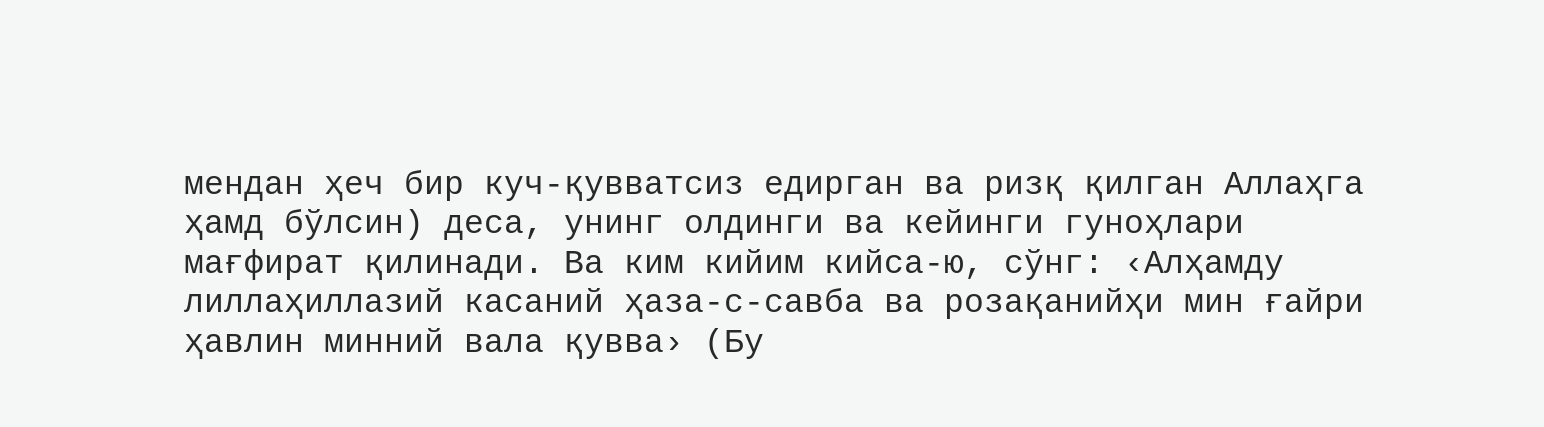мендан ҳеч бир куч-қувватсиз едирган ва ризқ қилган Аллаҳга ҳамд бўлсин) деса, унинг олдинги ва кейинги гуноҳлари мағфират қилинади. Ва ким кийим кийса-ю, сўнг: ‹Алҳамду лиллаҳиллазий касаний ҳаза-с-савба ва розақанийҳи мин ғайри ҳавлин минний вала қувва› (Бу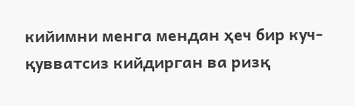кийимни менга мендан ҳеч бир куч-қувватсиз кийдирган ва ризқ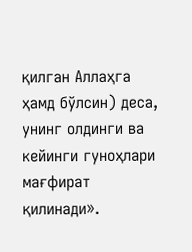қилган Аллаҳга ҳамд бўлсин) деса, унинг олдинги ва кейинги гуноҳлари мағфират қилинади».